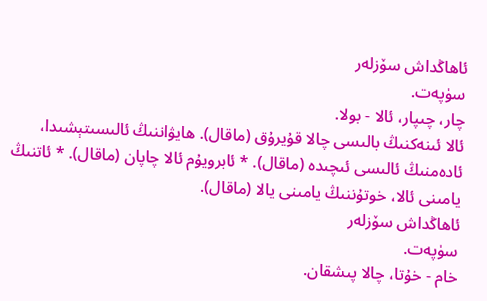ئاھاڭداش سۆزلەر
سۈپەت.
چار، چىپار، ئالا - بولا.
ئالا ئىنەكنىڭ بالىسى چالا قۇيرۇق (ماقال). ھايۋاننىڭ ئالىسىتېشىدا، ئادەمنىڭ ئالىسى ئىچىدە (ماقال). * ئابرويۇم ئالا چاپان (ماقال). * ئاتنىڭ يامىنى ئالا، خوتۇننىڭ يامىنى يالا (ماقال).
ئاھاڭداش سۆزلەر
سۈپەت.
خام - خۇتا، چالا پىشقان.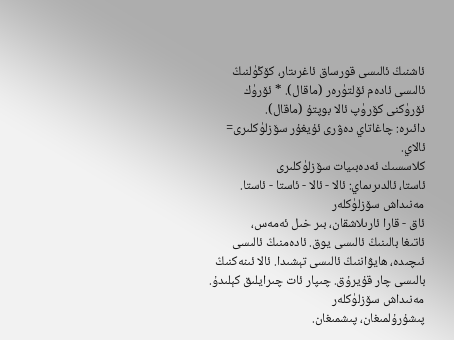ئاشنىڭ ئالىسى قورساق ئاغرىتار، كۆڭۈلنىڭ ئالىسى ئادەم ئۆلتۈرەر (ماقال). * ئۆرۈك ئۆرۈكنى كۆرۈپ ئالا بوپتۇ (ماقال).
دائىرە: چاغاتاي دەۋرى ئۇيغۇر سۆزلۈكلىرى= ئالاي.
كلاسسىك ئەدەبىيات سۆزلۈكلىرى
ئاستا، ئالدىرىماي: ئالا - ئالا - ئاستا - ئاستا.
مەنىداش سۆزلۈكلەر
ئاق - قارا ئارىلاشقان، بىر خىل ئەمەس،
ئاتىغا بالىنىڭ ئالىسى يوق. ئادەمنىڭ ئالىسى ئىچىدە، ھايۋاننىڭ ئالىسى تېشىدا. ئالا ئىنەكنىڭ بالىسى چار قۇيرۇق. چىپار ئات چىرايلىق كېلىدۇ.
مەنىداش سۆزلۈكلەر
پىشۇرۇلمىغان، پىشمىغان.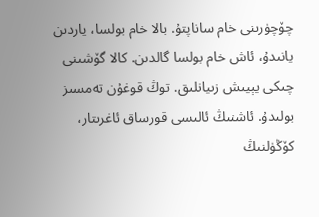چۆچۈرىنى خام ساناپتۇ. بالا خام بولسا، ياردىن يانىدۇ، ئاش خام بولسا گالدىن. كالا گۆشىنى چىكى يېيىش زىيانلىق. توڭ قوغۇن تەمسىز بولىدۇ. ئاشنىڭ ئالىسى قورساق ئاغرىتار، كۆڭۈلنىڭ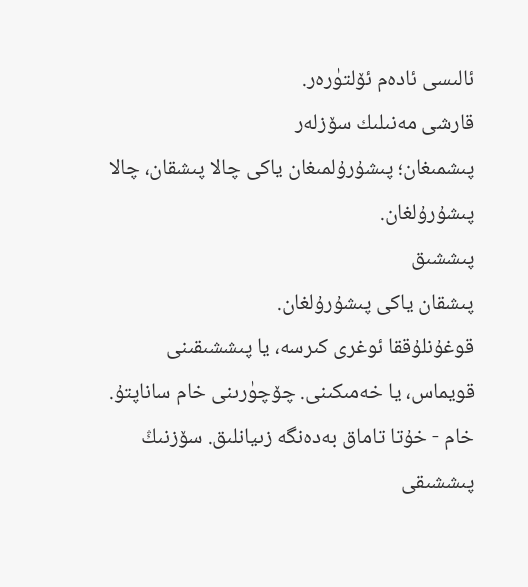ئالىسى ئادەم ئۆلتۈرەر.
قارشى مەنىلىك سۆزلەر
پىشمىغان؛ پىشۇرۇلمىغان ياكى چالا پىشقان، چالا پىشۇرۇلغان.
پىششىق
پىشقان ياكى پىشۇرۇلغان.
قوغۇنلۇققا ئوغرى كىرسە، يا پىششىقىنى قويماس، يا خەمىكىنى. چۆچۈرىنى خام ساناپتۇ. خام - خۇتا تاماق بەدەنگە زىيانلىق. سۆزنىڭ پىششىقى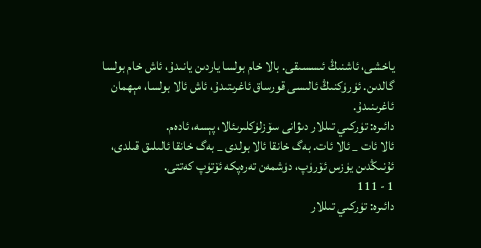ياخشى، ئاشنىڭ ئىسسىقى. بالا خام بولسا ياردىن يانىدۇ، ئاش خام بولسا گالدىن. ئۈرۈكنىڭ ئالىسى قورساق ئاغرىتىدۇ، ئاش ئالا بولسا، مېھمان ئاغرىنىدۇ.
دائىرە: تۈركىي تىللار دىۋانى سۆزلۈكلىرىئالا، پېسە، ئادەم.
ئالا ئات _ ئالا ئات. بەگ خانقا ئالا بولدى _ بەگ خانقا ئالىلىق قىلدى، ئۇنىڭدىن يۈزس ئۆرۈپ، دۈشمەن تەرەپكە ئۆتۈپ كەتتى.
1 - 111
دائىرە: تۈركىي تىللار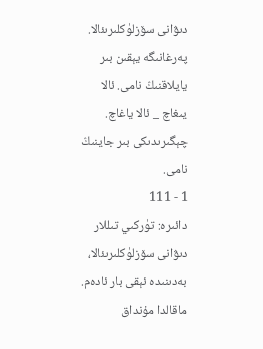دىۋانى سۆزلۈكلىرىئالا.
پەرغانىگە يېقىن بىر يايلاقنىڭ نامى. ئالا يىغاچ _ ئالا ياغاچ. چېگىرىدىكى بىر جاينىڭ نامى.
1 - 111
دائىرە: تۈركىي تىللار دىۋانى سۆزلۈكلىرىئالا، بەدىنىدە ئېقى بار ئادەم. ماقالدا مۇنداق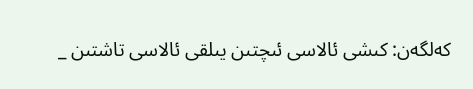كەلگەن: كىشى ئالاسى ئىچتىن يىلقى ئالاسى تاشتىن _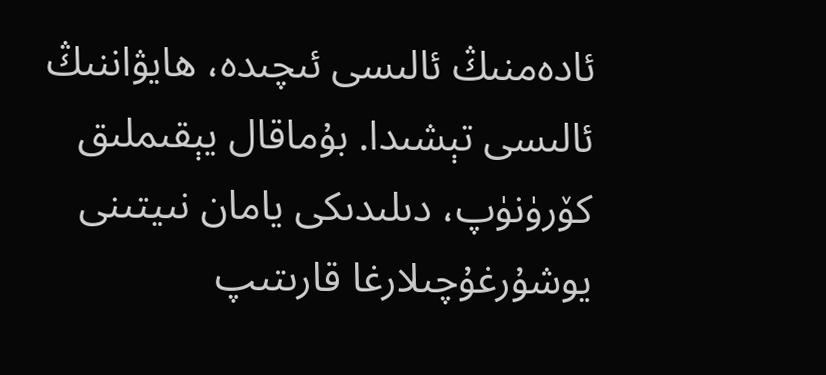ئادەمنىڭ ئالىسى ئىچىدە، ھايۋاننىڭ ئالىسى تېشىدا. بۇماقال يېقىملىق كۆرۈنۈپ، دىلىدىكى يامان نىيتىنى يوشۇرغۇچىلارغا قارىتىپ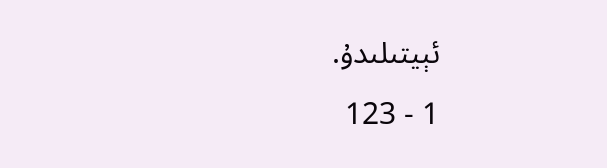ئېيتىلىدۇ.
1 - 123